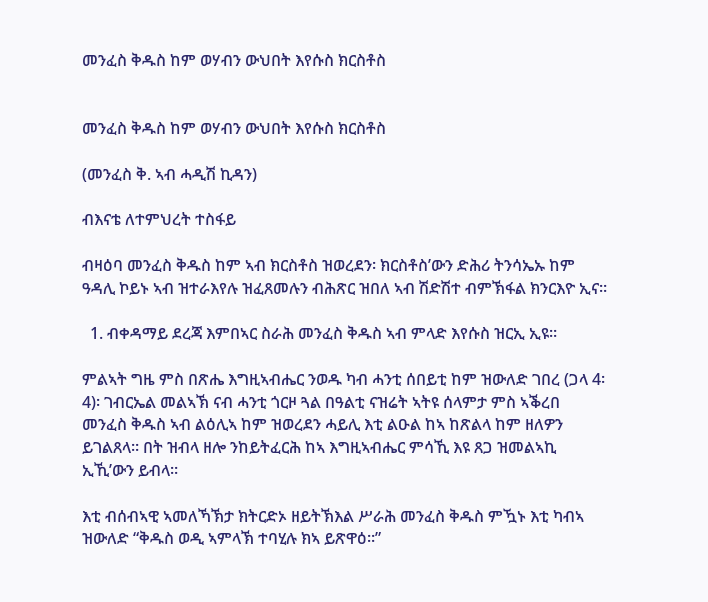መንፈስ ቅዱስ ከም ወሃብን ውህበት እየሱስ ክርስቶስ


መንፈስ ቅዱስ ከም ወሃብን ውህበት እየሱስ ክርስቶስ

(መንፈስ ቅ. ኣብ ሓዲሽ ኪዳን)

ብእናቴ ለተምህረት ተስፋይ

ብዛዕባ መንፈስ ቅዱስ ከም ኣብ ክርስቶስ ዝወረደን፡ ክርስቶስ’ውን ድሕሪ ትንሳኤኡ ከም ዓዳሊ ኮይኑ ኣብ ዝተራእየሉ ዝፈጸመሉን ብሕጽር ዝበለ ኣብ ሽድሽተ ብምኽፋል ክንርእዮ ኢና።

  1. ብቀዳማይ ደረጃ እምበኣር ስራሕ መንፈስ ቅዱስ ኣብ ምላድ እየሱስ ዝርኢ ኢዩ።

ምልኣት ግዜ ምስ በጽሔ እግዚኣብሔር ንወዱ ካብ ሓንቲ ሰበይቲ ከም ዝውለድ ገበረ (ጋላ 4፡4)፡ ገብርኤል መልኣኽ ናብ ሓንቲ ጎርዞ ጓል በዓልቲ ናዝሬት ኣትዩ ሰላምታ ምስ ኣቕረበ መንፈስ ቅዱስ ኣብ ልዕሊኣ ከም ዝወረደን ሓይሊ እቲ ልዑል ከኣ ከጽልላ ከም ዘለዎን ይገልጸላ። በት ዝብላ ዘሎ ንከይትፈርሕ ከኣ እግዚኣብሔር ምሳኺ እዩ ጸጋ ዝመልኣኪ ኢኺ’ውን ይብላ።

እቲ ብሰብኣዊ ኣመለኻኽታ ክትርድኦ ዘይትኽእል ሥራሕ መንፈስ ቅዱስ ምዃኑ እቲ ካብኣ ዝውለድ “ቅዱስ ወዲ ኣምላኽ ተባሂሉ ክኣ ይጽዋዕ።”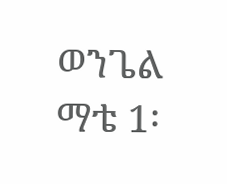ወንጌል ማቴ 1፡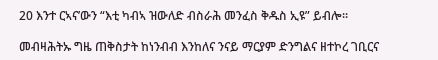20 እንተ ርኣና’ውን “እቲ ካብኣ ዝውለድ ብስራሕ መንፈስ ቅዱስ ኢዩ” ይብሎ።

መብዛሕትኡ ግዜ ጠቅስታት ከነንብብ እንከለና ንናይ ማርያም ድንግልና ዘተኮረ ገቢርና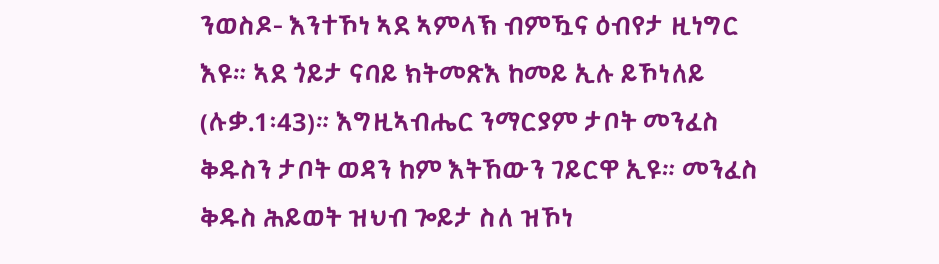ንወስዶ- እንተኾነ ኣደ ኣምላኽ ብምዃና ዕብየታ ዚነግር እዩ። ኣደ ጎይታ ናባይ ክትመጽእ ከመይ ኢሉ ይኾነለይ (ሉቃ.1፡43)። እግዚኣብሔር ንማርያም ታቦት መንፈስ ቅዱስን ታቦት ወዳን ከም እትኸውን ገይርዋ ኢዩ። መንፈስ ቅዱስ ሕይወት ዝህብ ጐይታ ስለ ዝኾነ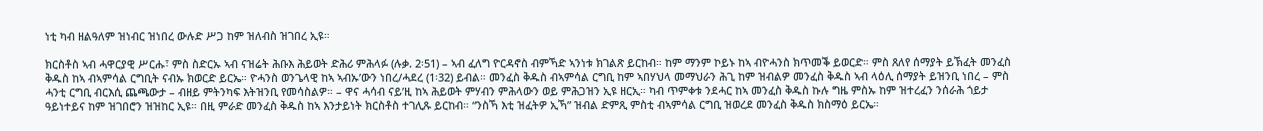ነቲ ካብ ዘልዓለም ዝነብር ዝነበረ ውሉድ ሥጋ ከም ዝለብስ ዝገበረ ኢዩ።

ክርስቶስ ኣብ ሓዋርያዊ ሥርሑ፣ ምስ ስድርኡ ኣብ ናዝሬት ሕቡእ ሕይወት ድሕሪ ምሕላፉ (ሉቃ. 2፡51) – ኣብ ፈለግ ዮርዳኖስ ብምኻድ ኣንነቱ ክገልጽ ይርከብ። ከም ማንም ኮይኑ ከኣ ብዮሓንስ ክጥመቕ ይወርድ። ምስ ጸለየ ሰማያት ይኽፈት መንፈስ ቅዱስ ከኣ ብኣምሳል ርግቢት ናብኡ ክወርድ ይርኤ። ዮሓንስ ወንጌላዊ ከኣ ኣብኡ’ውን ነበረ/ሓደረ (1፡32) ይብል። መንፈስ ቅዱስ ብኣምሳል ርግቢ ከም ኣበሃህላ መማህራን ሕጊ ከም ዝብልዎ መንፈስ ቅዱስ ኣብ ላዕሊ ሰማያት ይዝንቢ ነበረ – ምስ ሓንቲ ርግቢ ብርእሲ ጨጫውታ – ብዘይ ምትንካፍ እትዝንቢ የመሳስልዎ። – ዋና ሓሳብ ናይ’ዚ ከኣ ሕይወት ምሃብን ምሕላውን ወይ ምሕጋዝን ኢዩ ዘርኢ። ካብ ጥምቀቱ ንደሓር ከኣ መንፈስ ቅዱስ ኩሉ ግዜ ምስኡ ከም ዝተረፈን ንሰራሕ ጎይታ ዓይነተይና ከም ዝገበሮን ዝዝከር ኢዩ። በዚ ምራድ መንፈስ ቅዱስ ከኣ እንታይነት ክርስቶስ ተገሊጹ ይርከብ። “ንስኻ እቲ ዝፈትዎ ኢኻ” ዝብል ድምጺ ምስቲ ብኣምሳል ርግቢ ዝወረደ መንፈስ ቅዱስ ክስማዕ ይርኤ።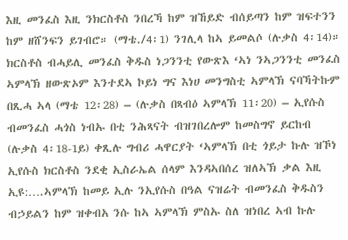እዚ መንፈስ እዚ ንክርስቶስ ንበረኻ ከም ዝኸይድ ብሰይጣን ከም ዝፍተንን ከም ዘሸንፍን ይገብሮ። (ማቴ./4፡1) ንገሊላ ከኣ ይመልሶ (ሉቃስ 4፡14)። ክርስቶስ ብሓይሊ መንፈስ ቅዱስ ነጋንንቲ የውጽእ ‘ኣነ ንኣጋንንቲ መንፈስ ኣምላኽ ዘውጽኦም እንተደኣ ኮይነ ግና እነሀ መንግስቲ ኣምላኽ ናባኻትኩም በጺሓ ኣላ (ማቴ 12፡28) – (ሉቃስ በጻብዕ ኣምላኽ 11፡20) – ኢየሱስ ብመንፈስ ሓጎስ ነብኡ በቲ ንሕጻናት ብዝገበረሎም ከመስግኖ ይርከብ (ሉቃስ 4፡18-1ይ) ቀጺሉ ግብሪ ሓዋርያት ‘ኣምላኽ በቲ ጎይታ ኩሉ ዝኾነ ኢየሱስ ክርስቶስ ንደቂ ኢስራኤል ሰላም እንዳኣበሰረ ዝለኣኽ ቃል እዚ ኢዩ:….ኣምላኽ ከመይ ኢሉ ንኢየሱስ በዓል ናዝሬት ብመንፈስ ቅዱስን ብኃይልን ከም ዝቀብአ ንሱ ከኣ ኣምላኽ ምስኡ ስለ ዝነበረ ኣብ ኩሉ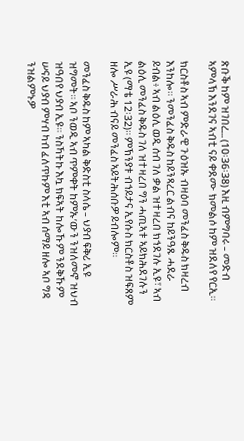ጽቡቕ ከም ዝገበረ… (10፡36፡38) እዚ ብምግባሩ – መድብ ኣምላኽ እንደገና ኣብቲ ናይ ቀደሙ ክመልሶ ከም ዝደለየ የርኢ።

ክርስቶስ ኣብ ምድራዊ ጉዕዝኡ ብዛዕባ መንፈስ ቅዱስ ክዛረብ እንከሎ። ንመንፈስ ቅዱስ ከይንጻረር ልብና ከይንዓጹ ሓደራ ይብል፥ ኣብ ልዕሊ ወዲ ሰብ ገለ ቃል ዝተዛረበ ክኅደገሉ ኢዩ፣ ኣብ ልዕሊ መንፈስ ቅዱስ ገለ ዝተዛረበ ግን ሓጢኣቱ ኣይክሕደገሉን ኢዩ (ማቴ 12፡32)። ምኽንያቱ ብኅይታና ኢየሱስ ክርስቶስ ዝፍጸም ዘሎ ሥራሕ ብናይ መንፈስ ኣይትሕሰቡዎ ይብሎም።

መንፈስ ቅዱስ ከም ኣካል ቅድስቲ ስላሴ – ህያብ ፍቅሪ ኢዩ ዝግመት። ኣቦ ንወዲ ኣብ ጥምቀት ከምኡ’ውን ንዝለመኖ ዝህብ ዝዓበየ ህያብ ኢዩ። ንስኻትኩ እኳ ክፍኣት ከሎኹም ንደቅኹም ሠናይ ህያብ ምሃብ ካብ ፈለጥኩም እቲ ኣብ ሰማይ ዘሎ ኣቦ ግዳ ንዝልምኑዎ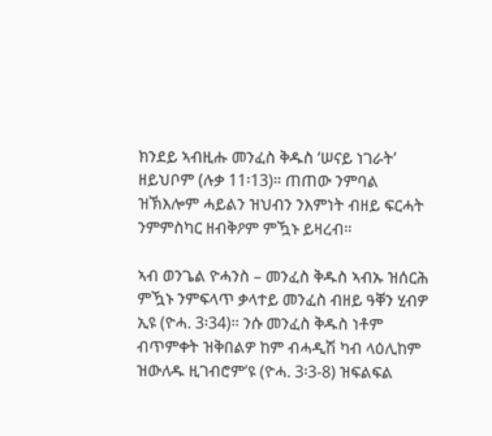ክንደይ ኣብዚሑ መንፈስ ቅዱስ ‘ሠናይ ነገራት’ ዘይህቦም (ሉቃ 11፡13)። ጠጠው ንምባል ዝኽእሎም ሓይልን ዝህብን ንእምነት ብዘይ ፍርሓት ንምምስካር ዘብቅዖም ምዃኑ ይዛረብ።

ኣብ ወንጌል ዮሓንስ – መንፈስ ቅዱስ ኣብኡ ዝሰርሕ ምዃኑ ንምፍላጥ ቃላተይ መንፈስ ብዘይ ዓቐን ሂብዎ ኢዩ (ዮሓ. 3፡34)። ንሱ መንፈስ ቅዱስ ነቶም ብጥምቀት ዝቅበልዎ ከም ብሓዲሽ ካብ ላዕሊከም ዝውለዱ ዚገብሮም’ዩ (ዮሓ. 3፡3-8) ዝፍልፍል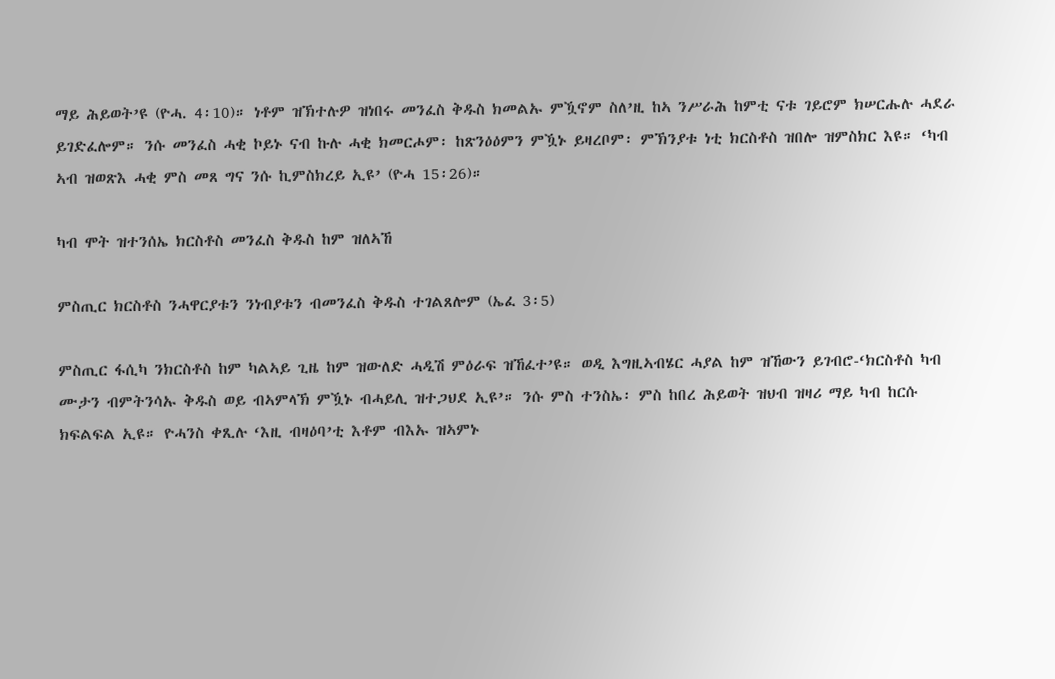ማይ ሕይወት’ዩ (ዮሓ. 4፡10)። ነቶም ዝኽተሉዎ ዝነበሩ መንፈስ ቅዱስ ክመልኡ ምዃኖም ስለ’ዚ ከኣ ንሥራሕ ከምቲ ናቱ ገይሮም ክሠርሑሉ ሓደራ ይገድፈሎም። ንሱ መንፈስ ሓቂ ኮይኑ ናብ ኩሉ ሓቂ ክመርሖም፡ ከጽንዕዕምን ምዃኑ ይዛረቦም፡ ምኽንያቱ ነቲ ክርስቶስ ዝበሎ ዝምስክር እዩ። ‘ካብ ኣብ ዝወጽእ ሓቂ ምስ መጸ ግና ንሱ ኪምስክረይ ኢዩ’ (ዮሓ 15፡26)።

ካብ ሞት ዝተንሰኤ ክርስቶስ መንፈስ ቅዱስ ከም ዝለኣኸ

ምስጢር ክርስቶስ ንሓዋርያቱን ንነብያቱን ብመንፈስ ቅዱስ ተገልጸሎም (ኤፈ 3፡5)

ምስጢር ፋሲካ ንክርስቶስ ከም ካልኣይ ጊዜ ከም ዝውለድ ሓዲሽ ምዕራፍ ዝኸፈተ’ዩ። ወዲ እግዚኣብሄር ሓያል ከም ዝኸውን ይገብሮ-‘ክርስቶስ ካብ ሙታን ብምትንሳኡ ቅዱስ ወይ ብኣምላኽ ምዃኑ ብሓይሊ ዝተጋህደ ኢዩ’። ንሱ ምስ ተንስኤ፡ ምስ ከበረ ሕይወት ዝህብ ዝዛሪ ማይ ካብ ከርሱ ክፍልፍል ኢዩ። ዮሓንስ ቀጺሉ ‘እዚ ብዛዕባ’ቲ እቶም ብእኡ ዝኣምኑ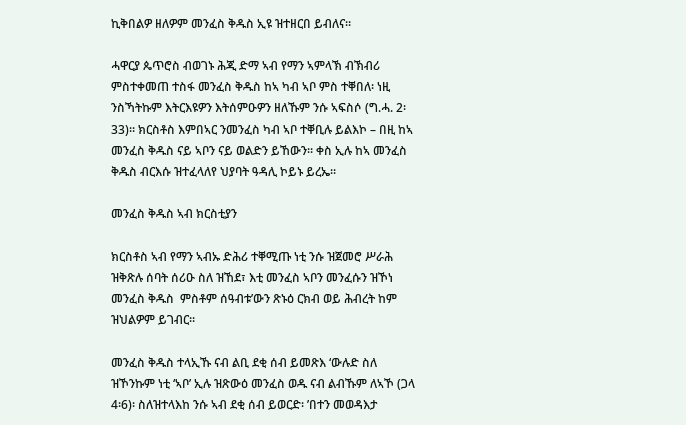ኪቅበልዎ ዘለዎም መንፈስ ቅዱስ ኢዩ ዝተዘርበ ይብለና።

ሓዋርያ ጴጥሮስ ብወገኑ ሕጂ ድማ ኣብ የማን ኣምላኽ ብኽብሪ ምስተቀመጠ ተስፋ መንፈስ ቅዱስ ከኣ ካብ ኣቦ ምስ ተቐበለ፡ ነዚ ንስኻትኩም እትርእዩዎን እትሰምዑዎን ዘለኹም ንሱ ኣፍስሶ (ግ.ሓ. 2፡33)። ክርስቶስ እምበኣር ንመንፈስ ካብ ኣቦ ተቐቢሉ ይልእኮ – በዚ ከኣ መንፈስ ቅዱስ ናይ ኣቦን ናይ ወልድን ይኸውን። ቀስ ኢሉ ከኣ መንፈስ ቅዱስ ብርእሱ ዝተፈላለየ ህያባት ዓዳሊ ኮይኑ ይረኤ።

መንፈስ ቅዱስ ኣብ ክርስቲያን

ክርስቶስ ኣብ የማን ኣብኡ ድሕሪ ተቐሚጡ ነቲ ንሱ ዝጀመሮ ሥራሕ ዝቅጽሉ ሰባት ሰሪዑ ስለ ዝኸደ፣ እቲ መንፈስ ኣቦን መንፈሱን ዝኾነ መንፈስ ቅዱስ  ምስቶም ሰዓብቱ’ውን ጽኑዕ ርክብ ወይ ሕብረት ከም ዝህልዎም ይገብር።

መንፈስ ቅዱስ ተላኢኹ ናብ ልቢ ደቂ ሰብ ይመጽእ ‘ውሉድ ስለ ዝኾንኩም ነቲ ‘ኣቦ’ ኢሉ ዝጽውዕ መንፈስ ወዱ ናብ ልብኹም ለኣኾ (ጋላ 4፡6)፡ ስለዝተላእከ ንሱ ኣብ ደቂ ሰብ ይወርድ፡ ’በተን መወዳእታ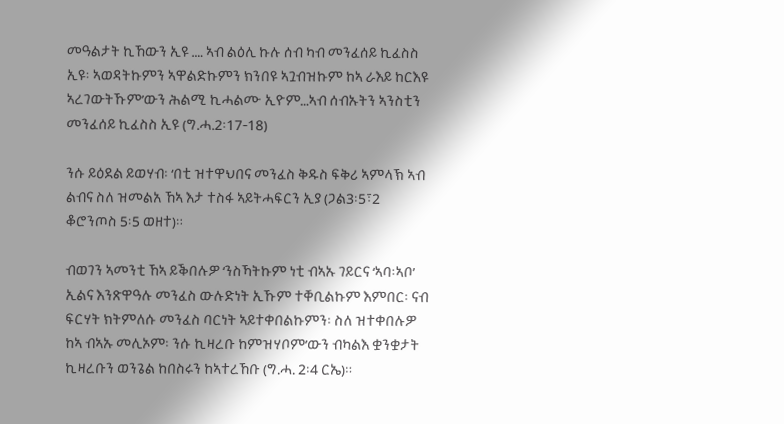መዓልታት ኪኸውን ኢዩ …. ኣብ ልዕሊ ኩሉ ሰብ ካብ መንፈሰይ ኪፈስስ ኢዩ፡ ኣወዳትኩምን ኣዋልድኩምን ክንበዩ ኣጓብዝኩም ከኣ ራእይ ከርእዩ ኣረገውትኹም’ውን ሕልሚ ኪሓልሙ ኢዮም…ኣብ ሰብኡትን ኣንስቲን መንፈሰይ ኪፈስስ ኢዩ (ግ.ሓ.2፡17-18)

ንሱ ይዕደል ይወሃብ፡ ‘በቲ ዝተዋህበና መንፈስ ቅዱስ ፍቅሪ ኣምላኽ ኣብ ልብና ስለ ዝመልአ ኸኣ እታ ተስፋ ኣይትሓፍርን ኢያ (ጋል3፡5፣2 ቆሮንጦስ 5፡5 ወዘተ)።

ብወገን ኣመንቲ ኸኣ ይቕበሉዎ ‘ንስኻትኩም ነቲ ብኣኡ ገይርና ‘ኣባ፡ኣቦ’ ኢልና እንጽዋዓሉ መንፈስ ውሉድነት ኢኹም ተቐቢልኩም እምበር፡ ናብ ፍርሃት ክትምለሱ መንፈስ ባርነት ኣይተቀበልኩምን፡ ስለ ዝተቀበሉዎ ከኣ ብኣኡ መሊኦም፡ ንሱ ኪዛረቡ ከምዝሃቦም’ውን ብካልእ ቋንቋታት ኪዛረቡን ወንጌል ከበስሩን ከኣተረኸቡ (ግ.ሓ. 2፡4 ርኤ)።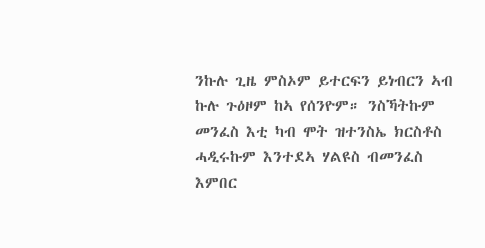ንኩሉ ጊዜ ምስኦም ይተርፍን ይነብርን ኣብ ኩሉ ጉዕዞም ከኣ የሰንዮም። ንስኻትኩም መንፈስ እቲ ካብ ሞት ዝተንስኤ ክርስቶስ ሓዲሩኩም እንተደኣ ሃልዩስ ብመንፈስ እምበር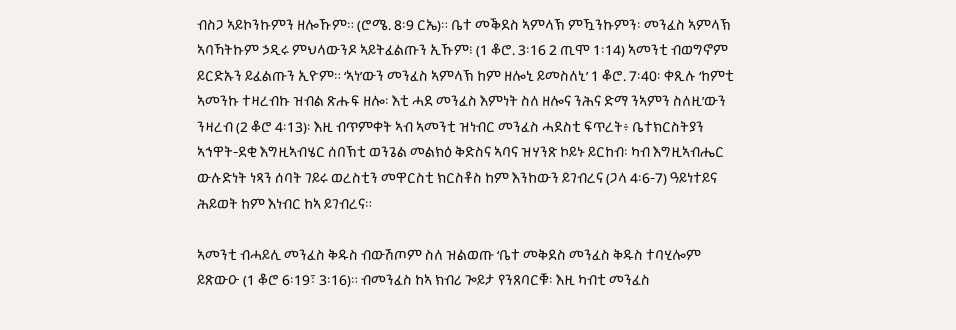ብስጋ ኣይኮንኩምን ዘሎኹም። (ሮሜ. 8፡9 ርኤ)። ቤተ መቕደስ ኣምላኽ ምዃንኩምን፡ መንፈስ ኣምላኽ ኣባኻትኩም ኃዲሩ ምህላውንዶ ኣይትፈልጡን ኢኹም፧ (1 ቆሮ. 3፡16 2 ጢሞ 1፡14) ኣመንቲ ብወግኖም ይርድኡን ይፈልጡን ኢዮም። ‘ኣነ’ውን መንፈስ ኣምላኽ ከም ዘሎኒ ይመስለኒ’ 1 ቆሮ. 7፡40፡ ቀጺሉ ‘ከምቲ ኣመንኩ ተዛረብኩ ዝብል ጽሑፍ ዘሎ፡ እቲ ሓደ መንፈስ እምነት ስለ ዘሎና ንሕና ድማ ንኣምን ስለዚ’ውን ንዛረብ (2 ቆሮ 4፡13)፡ እዚ ብጥምቀት ኣብ ኣመንቲ ዝነብር መንፈስ ሓደስቲ ፍጥረት፥ ቤተክርስትያን ኣኅዋት-ደቂ እግዚኣብሄር ሰበኽቲ ወንጌል መልክዕ ቅድስና ኣባና ዝሃንጽ ኮይኑ ይርከብ፡ ካብ እግዚኣብሔር ውሉድነት ነጻን ሰባት ገይሩ ወረስቲን መዋርስቲ ክርስቶስ ከም እንከውን ይገብረና (ጋላ 4፡6-7) ዓይነተይና ሕይወት ከም እነብር ከኣ ይገብረና።

ኣመንቲ ብሓይሊ መንፈስ ቅዱስ ብውሽጦም ስለ ዝልወጡ ‘ቤተ መቅደስ መንፈስ ቅዱስ ተባሂሎም ይጽውዑ (1 ቆሮ 6፡19፣ 3፡16)። ብመንፈስ ከኣ ክብሪ ጐይታ የንጸባርቑ፡ እዚ ካብቲ መንፈስ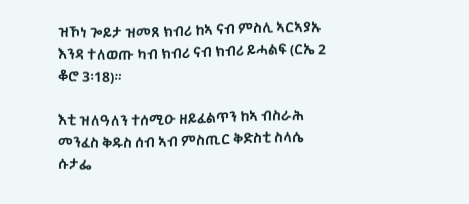ዝኾነ ጐይታ ዝመጸ ክብሪ ከኣ ናብ ምስሊ ኣርኣያኡ እንዳ ተለወጡ ካብ ክብሪ ናብ ክብሪ ይሓልፍ (ርኤ 2 ቆሮ 3፡18)።

እቲ ዝለዓለን ተሰሚዑ ዘይፈልጥን ከኣ ብስራሕ መንፈስ ቅዱስ ሰብ ኣብ ምስጢር ቅድስቲ ስላሴ ሱታፌ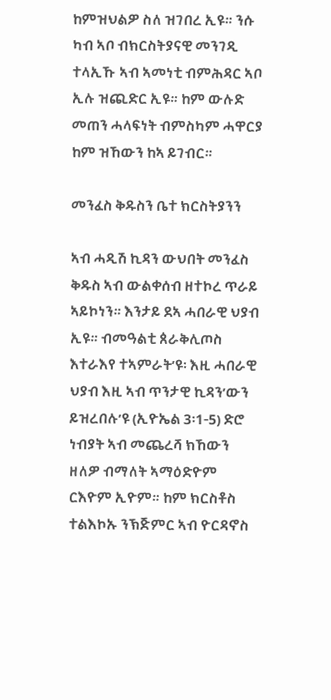ከምዝህልዎ ስለ ዝገበረ ኢዩ። ንሱ ካብ ኣቦ ብክርስትያናዊ መንገዲ ተላኢኹ ኣብ ኣመነቲ ብምሕዳር ኣቦ ኢሉ ዝጪድር ኢዩ። ከም ውሉድ መጠን ሓላፍነት ብምስካም ሓዋርያ ከም ዝኸውን ከኣ ይገብር።

መንፈስ ቅዱስን ቤተ ክርስትያንን

ኣብ ሓዲሽ ኪዳን ውህበት መንፈስ ቅዱስ ኣብ ውልቀሰብ ዘተኮረ ጥራይ ኣይኮነን። እንታይ ደኣ ሓበራዊ ህያብ ኢዩ። ብመዓልቲ ጰራቅሊጦስ እተራእየ ተኣምራት’ዩ፡ እዚ ሓበራዊ ህያብ እዚ ኣብ ጥንታዊ ኪዳን’ውን ይዝረበሉ’ዩ (ኢዮኤል 3፡1-5) ድሮ ነብያት ኣብ መጨረሻ ክኸውን ዘለዎ ብማለት ኣማዕድዮም ርእዮም ኢዮም። ከም ክርስቶስ ተልእኮኡ ንኽጅምር ኣብ ዮርዳኖስ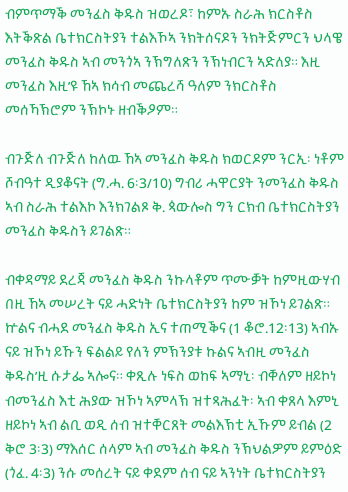ብምጥማቕ መንፈስ ቅዱስ ዝወረዶ፣ ከምኡ ስራሕ ክርስቶስ እትቕጽል ቤተክርስትያን ተልእኾኣ ንክትሰናዶን ንክትጅምርን ህላዌ መንፈስ ቅዱስ ኣብ መንጎኣ ንኽግለጽን ንኽነብርን ኣድለያ። እዚ መንፈስ እዚ’ዩ ኸኣ ክሳብ መጨረሻ ዓለም ንክርስቶስ መሰኻኽሮም ንኽኮኑ ዘብቕዖም።

ብጉጅለ ብጉጅለ ከለዉ ኸኣ መንፈስ ቅዱስ ክወርዶም ንርኢ፡ ነቶም ሾብዓተ ዲያቆናት (ግ.ሓ. 6፡3/10) ግብሪ ሓዋርያት ንመንፈስ ቅዱስ ኣብ ስራሕ ተልእኮ እንክገልጾ ቅ. ጳውሎስ ግን ርክብ ቤተክርስትያን መንፈስ ቅዱስን ይገልጽ።

ብቀዳማይ ደረጃ መንፈስ ቅዱስ ንኩላቶም ጥሙቓት ከምዚውሃብ በዚ ኸኣ መሠረት ናይ ሓድነት ቤተክርስትያን ከም ዝኾነ ይገልጽ። ኵልና ብሓደ መንፈስ ቅዱስ ኢና ተጠሚቕና (1 ቆሮ.12፡13) ኣብኡ ናይ ዝኾነ ይኹን ፍልልይ የለን ምኽንያቱ ኩልና ኣብዚ መንፈስ ቅዱስ’ዚ ሱታፌ ኣሎና። ቀጺሉ ነፍስ ወከፍ ኣማኒ፡ ብቐለም ዘይኮነ ብመንፈስ እቲ ሕያው ዝኾነ ኣምላኽ ዝተጻሕፈት፡ ኣብ ቀጸላ እምኒ ዘይኮነ ኣብ ልቢ ወዲ ሰብ ዝተቐርጸት መልእኽቲ ኢኹም ይብል (2 ቅሮ 3፡3) ማእሰር ሰላም ኣብ መንፈስ ቅዱስ ንኽህልዎም ይምዕድ (ጎፈ. 4፡3) ንሱ መሰረት ናይ ቀደም ሰብ ናይ ኣንነት ቤተክርስትያን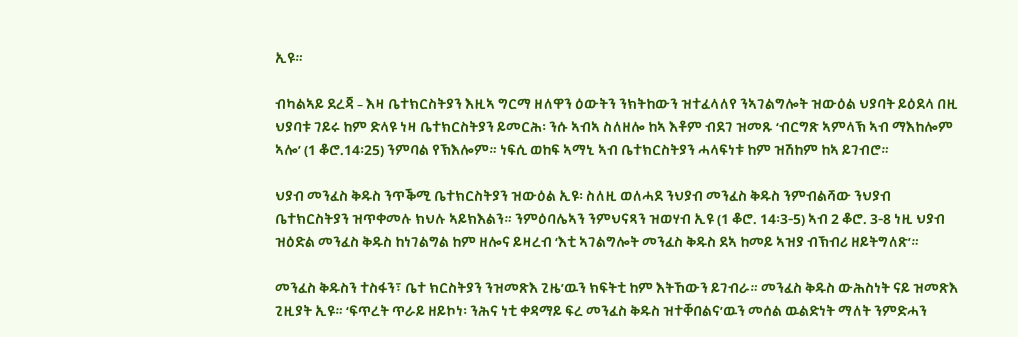ኢዩ።

ብካልኣይ ደረጃ – እዛ ቤተክርስትያን እዚኣ ግርማ ዘለዋን ዕውትን ንክትከውን ዝተፈላለየ ንኣገልግሎት ዝውዕል ህያባት ይዕደላ በዚ ህያባቱ ገይሩ ከም ድላዩ ነዛ ቤተክርስትያን ይመርሕ፡ ንሱ ኣብኣ ስለዘሎ ከኣ እቶም ብደገ ዝመጹ ‘ብርግጽ ኣምላኽ ኣብ ማእከሎም ኣሎ’ (1 ቆሮ.14፡25) ንምባል የኽእሎም። ነፍሲ ወከፍ ኣማኒ ኣብ ቤተክርስትያን ሓላፍነቱ ከም ዝሽከም ከኣ ይገብሮ።

ህያብ መንፈስ ቅዱስ ንጥቕሚ ቤተክርስትያን ዝውዕል ኢዩ፡ ስለዚ ወለሓደ ንህያብ መንፈስ ቅዱስ ንምብልሻው ንህያብ ቤተክርስትያን ዝጥቀመሉ ክህሉ ኣይክእልን። ንምዕባሌኣን ንምህናጻን ዝወሃብ ኢዩ (1 ቆሮ. 14፡3-5) ኣብ 2 ቆሮ. 3-8 ነዚ ህያብ ዝዕድል መንፈስ ቅዱስ ከነገልግል ከም ዘሎና ይዛረብ ‘እቲ ኣገልግሎት መንፈስ ቅዱስ ደኣ ከመይ ኣዝያ ብኽብሪ ዘይትግለጽ’።

መንፈስ ቅዱስን ተስፋን፣ ቤተ ክርስትያን ንዝመጽእ ጊዜ’ዉን ክፍትቲ ከም እትኸውን ይገብራ። መንፈስ ቅዱስ ውሕስነት ናይ ዝመጽእ ጊዚያት ኢዩ። ‘ፍጥረት ጥራይ ዘይኮነ፡ ንሕና ነቲ ቀዳማይ ፍረ መንፈስ ቅዱስ ዝተቐበልና’ዉን መሰል ዉልድነት ማለት ንምድሓን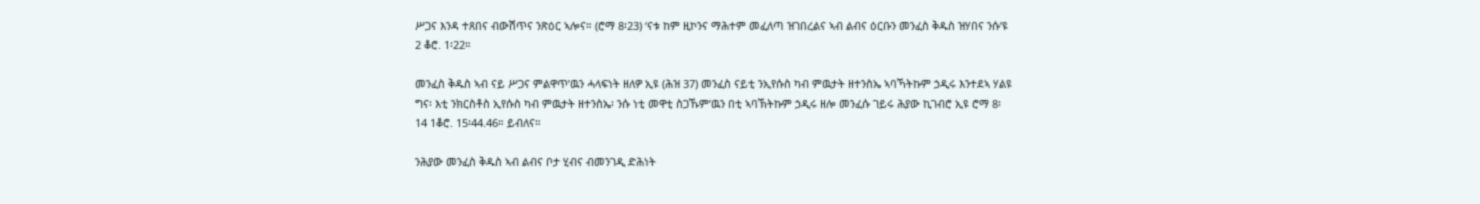ሥጋና እንዳ ተጸበና ብውሽጥና ንጽዕር ኣሎና። (ሮማ 8፡23) ‘ናቱ ከም ዚኮንና ማሕተም መፈለጣ ዝገበረልና ኣብ ልብና ዕርቡን መንፈስ ቅዱስ ዝሃበና ንሱ’ዩ 2 ቆሮ. 1፡22።

መንፈስ ቅዱስ ኣብ ናይ ሥጋና ምልዋጥ’ዉን ሓላፍነት ዘለዎ ኢዩ (ሕዝ 37) መንፈስ ናይቲ ንኢየሱስ ካብ ምዉታት ዘተንስኤ ኣባኻትኩም ኃዲሩ እንተደኣ ሃልዩ ግና፡ እቲ ንክርስቶስ ኢየሱስ ካብ ምዉታት ዘተንስኤ፡ ንሱ ነቲ መዋቲ ስጋኹም’ዉን በቲ ኣባኽትኩም ኃዲሩ ዘሎ መንፈሱ ገይሩ ሕያው ኪገብሮ ኢዩ ሮማ 8፡14 1ቆሮ. 15፡44.46። ይብለና።

ንሕያው መንፈስ ቅዱስ ኣብ ልብና ቦታ ሂብና ብመንገዲ ድሕነት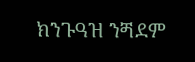ክንጉዓዝ ንጝደም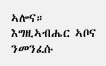ኣሎና። እግዚኣብሔር ኣቦና ንመንፈሱ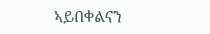ኣይበቀልናን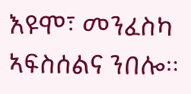እዩሞ፣ መንፈስካ ኣፍስሰልና ንበሎ።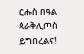ርሑስ በዓል ጳራቅሊጦስ ይግበረልና!